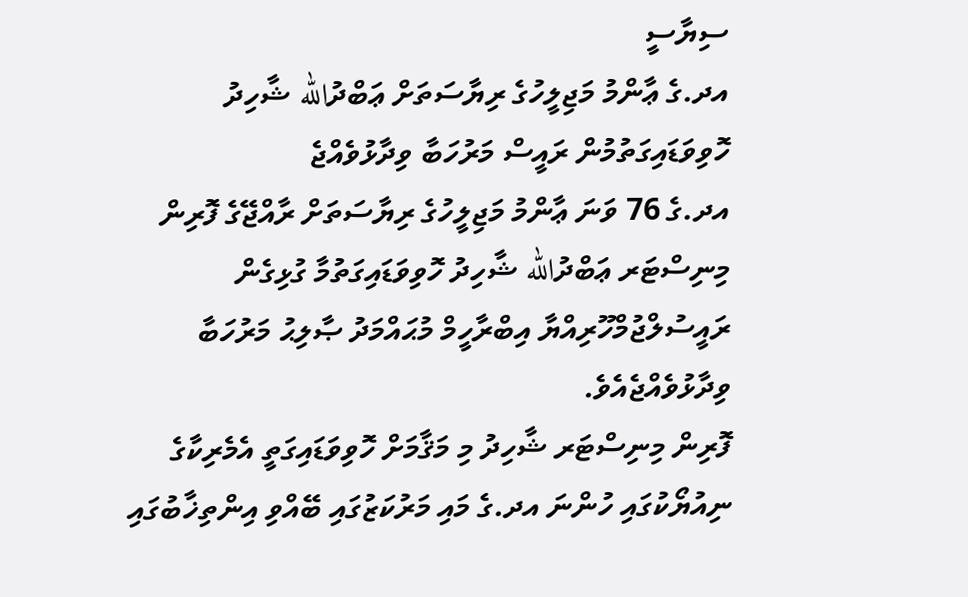ސިޔާސީ
އދ.ގެ ޢާންމު މަޖިލީހުގެ ރިޔާސަތަށް ޢަބްދުالله ޝާހިދު ހޮވިވަޑައިގަތުމުން ރައީސް މަރުހަބާ ވިދާޅުވެއްޖެ
އދ.ގެ 76 ވަނަ ޢާންމު މަޖިލީހުގެ ރިޔާސަތަށް ރާއްޖޭގެ ފޮރިން މިނިސްޓަރ ޢަބްދުالله ޝާހިދު ހޮވިވަޑައިގަތުމާ ގުޅިގެން ރައީސުލްޖުމްހޫރިއްޔާ އިބްރާހީމް މުޙައްމަދު ޞާލިޙު މަރުހަބާ ވިދާޅުވެއްޖެއެވެ.
ފޮރިން މިނިސްޓަރ ޝާހިދު މި މަޤާމަށް ހޮވިވަޑައިގަތީ އެމެރިކާގެ ނިއުޔޯކުގައި ހުންނަ އދ.ގެ މައި މަރުކަޒުގައި ބޭއްވި އިންތިޚާބުގައި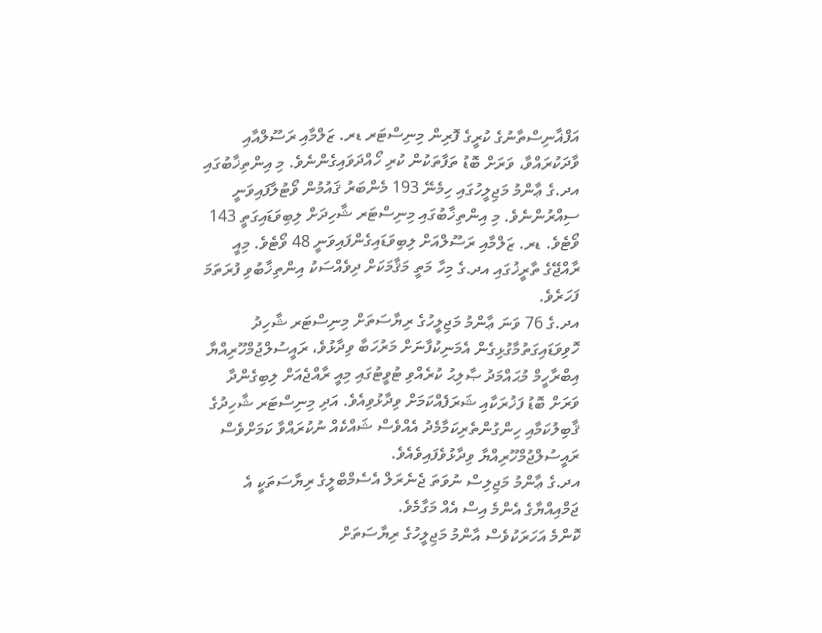އަފްޣާނިސްތާނުގެ ކުރީގެ ފޮރިން މިނިސްޓަރ ޑރ. ޒަލްމާއި ރަސޫލްއާއި ވާދަކުރައްވާ، ވަރަށް ބޮޑު ތަފާތަކުން ކުރި ހޯއްދަވައިގެންނެވެ. މި އިންތިޚާބުގައި އދ.ގެ ޢާންމު މަޖިލީހުގައި ހިމެނޭ 193 މެންބަރު ޤައުމުން ވޯޓުލާފައިވަނީ ސިއްރުންނެވެ. މި އިންތިޚާބުގައި މިނިސްޓަރ ޝާހިދަށް ލިބިވަޑައިގަތީ 143 ވޯޓެވެ. ޑރ. ޒަލްމާއި ރަސޫލްއަށް ލިބިވަޑައިގެންފައިވަނީ 48 ވޯޓެވެ. މިއީ ރާއްޖޭގެ ތާރީޚުގައި އދ.ގެ މިހާ މަތީ މަޤާމަކަށް ދިވެއްސަކު އިންތިޚާބުވި ފުރަތަމަ ފަހަރެވެ.
އދ.ގެ 76 ވަނަ ޢާންމު މަޖިލީހުގެ ރިޔާސަތަށް މިނިސްޓަރ ޝާހިދު ހޮވިވަޑައިގަތުމާގުޅިގެން އެމަނިކުފާނަށް މަރުހަބާ ވިދާޅުވެ، ރައީސުލްޖުމްހޫރިއްޔާ އިބްރާހީމް މުޙައްމަދު ޞާލިޙު ކުރެއްވި ޓުވީޓުގައި މިއީ ރާއްޖެއަށް ލިބިގެންދާ ވަރަށް ބޮޑު ފަޚުރަކާއި ޝަރަފެއްކަމަށް ވިދާޅުވިއެވެ. އަދި މިނިސްޓަރ ޝާހިދުގެ ޤާބިލުކަމާއި ހިންގުންތެރިކަމާމެދު އެއްވެސް ޝައްކެއް ނުކުރައްވާ ކަމަށްވެސް ރައީސުލްޖުމްހޫރިއްޔާ ވިދާޅުވެފައިވެއެވެ.
އދ.ގެ ޢާންމު މަޖިލިސް ނުވަތަ ޖެނެރަލް އެސެމްބްލީގެ ރިޔާސަތަކީ އެ ޖަމްއިއްޔާގެ އެންމެ އިސް އެއް މަގާމެވެ.
ކޮންމެ އަހަރަކުވެސް އާންމު މަޖިލީހުގެ ރިޔާސަތަށް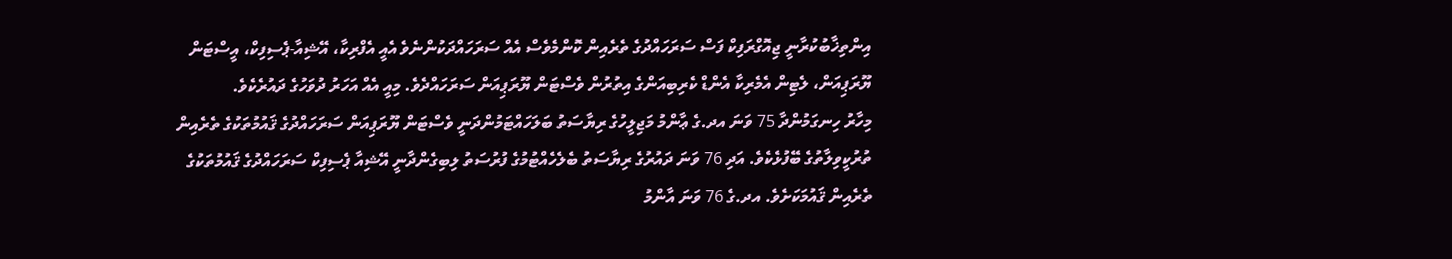އިންތިޚާބުކުރާނީ ޖިއޮގްރަފިކް ފަސް ސަރަހައްދުގެ ތެރެއިން ކޮންމެވެސް އެއް ސަރަހައްދަކުންނެވެ އެއީ އެފްރިކާ، އޭޝިއާ-ޕެސިފިކް، އީސްޓަން ޔޫރަޕިއަން، ލެޓިން އެމެރިކާ އެންޑް ކެރިބިއަންގެ އިތުރުން ވެސްޓަން ޔޫރަޕިއަން ސަރަހައްދެވެ. މިއީ އެއް އަހަރު ދުވަހުގެ ދައުރެކެވެ.
މިހާރު ހިނގަމުންދާ 75 ވަނަ އދ.ގެ ޢާންމު މަޖިލީހުގެ ރިޔާސަތު ބަލަހައްޓަމުންދަނީ ވެސްޓަން ޔޫރަޕިއަން ސަރަހައްދުގެ ޤައުމުތަކުގެ ތެރެއިން ތުރުކީވިލާތުގެ ބޭފުޅެކެވެ. އަދި 76 ވަނަ ދައުރުގެ ރިޔާސަތު ބެލެހެއްޓުމުގެ ފުރުސަތު ލިބިގެންދާނީ އޭޝިއާ ޕެސިފިކް ސަރަހައްދުގެ ޤައުމުތަކުގެ ތެރެއިން ޤައުމަކަށެވެ. އދ.ގެ 76 ވަނަ އާންމު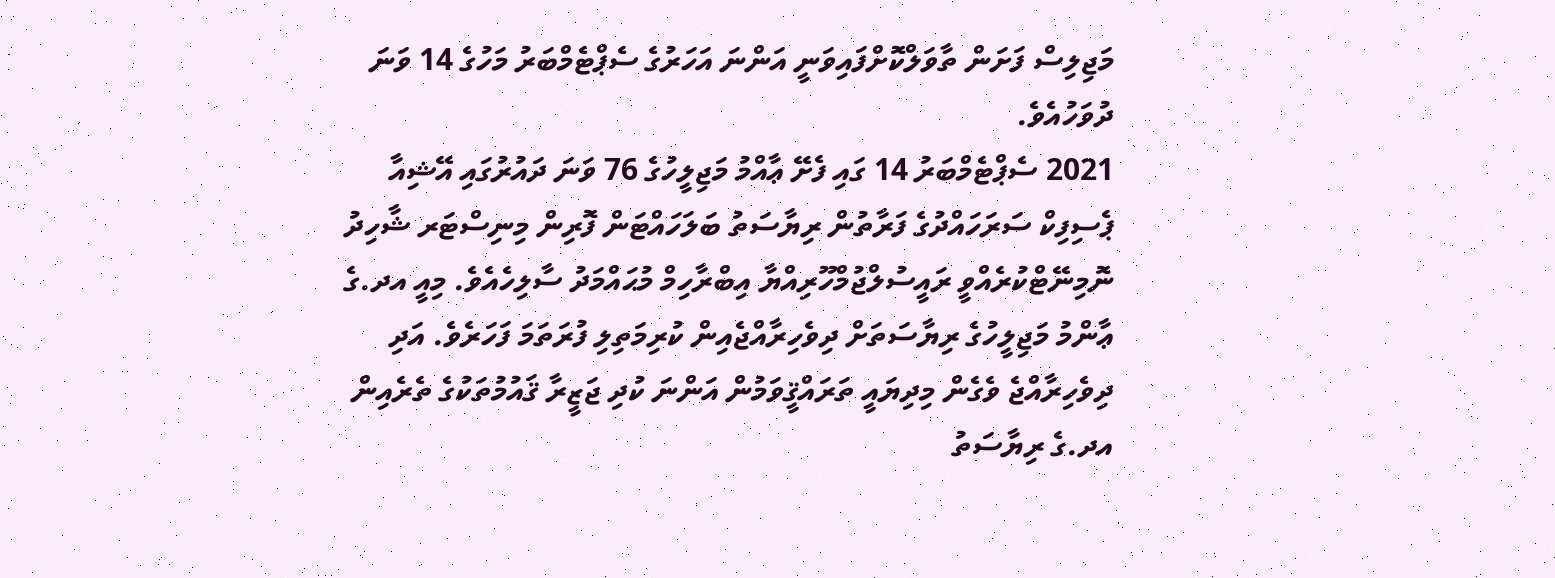މަޖިލިސް ފަށަން ތާވަލްކޮށްފައިވަނީ އަންނަ އަހަރުގެ ސެޕްޓެމްބަރު މަހުގެ 14 ވަނަ ދުވަހުއެވެ.
2021 ސެޕްޓެމްބަރު 14 ގައި ފެށޭ ޢާއްމު މަޖިލީހުގެ 76 ވަނަ ދައުރުގައި އޭޝިއާ ޕެސިފިކް ސަރަހައްދުގެ ފަރާތުން ރިޔާސަތު ބަލަހައްޓަން ފޮރިން މިނިސްޓަރ ޝާހިދު ނޮމިނޭޓްކުރެއްވީ ރައީސުލްޖުމްހޫރިއްޔާ އިބްރާހިމް މުޙައްމަދު ސާލިހެއެވެ. މިއީ އދ.ގެ ޢާންމު މަޖިލީހުގެ ރިޔާސަތަށް ދިވެހިރާއްޖެއިން ކުރިމަތިލި ފުރަތަމަ ފަހަރެވެ. އަދި ދިވެހިރާއްޖެ ވެގެން މިދިޔައީ ތަރައްޤީވަމުން އަންނަ ކުދި ޖަޒީރާ ޤައުމުތަކުގެ ތެރެއިން އދ.ގެ ރިޔާސަތު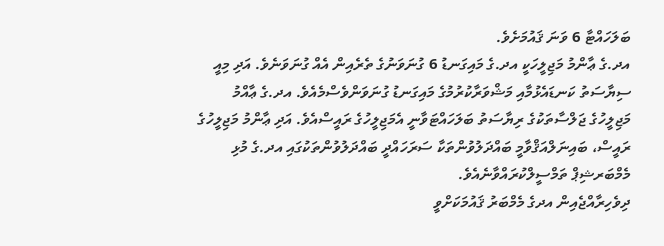ބަލަހައްޓާ 6 ވަނަ ޤައުމަށެވެ.
އދ.ގެ ޢާންމު މަޖިލީހަކީ އދ.ގެ މައިގަނޑު 6 ގުނަވަނުގެ ތެރެއިން އެއް ގުނަވަނެވެ. އަދި މިއީ ސިޔާސަތު ކަނޑައެޅުމާއި މަޝްވަރާކުރުމުގެ މައިގަނޑު ގުނަވަންވެސްމެއެވެ. އދ.ގެ ޢާއްމު މަޖިލީހުގެ ޖަލްސާތަކުގެ ރިޔާސަތު ބަލަހައްޓަވާނީ އެމަޖިލީހުގެ ރައީސްއެވެ. އަދި ޢާންމު މަޖިލީހުގެ ރައީސް، ބައިނަލްއަޤްވާމީ ބައްދަލުވުންތަކާ ސަރަހައްދީ ބައްދަލުވުންތަކުގައި އދ.ގެ މުޅި މެމްބަރޝިޕް ތަމްސީލްކުރައްވާނެއެވެ.
ދިވެހިރާއްޖެއިން އދގެ މެމްބަރު ޤައުމަކަށްވީ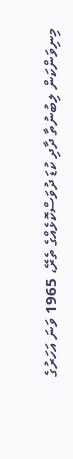މިނިވަންކަން ލިބުނުތާ ދާދި ކުޑަ ދުވަސްކޮޅެއްގެ ތެރޭ، 1965 ވަނަ އަހަރުގެ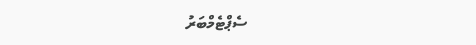ސެޕްޓެމްބަރު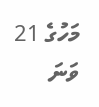މަހުގެ 21 ވަނަ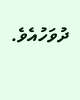ދުވަހުއެވެ.